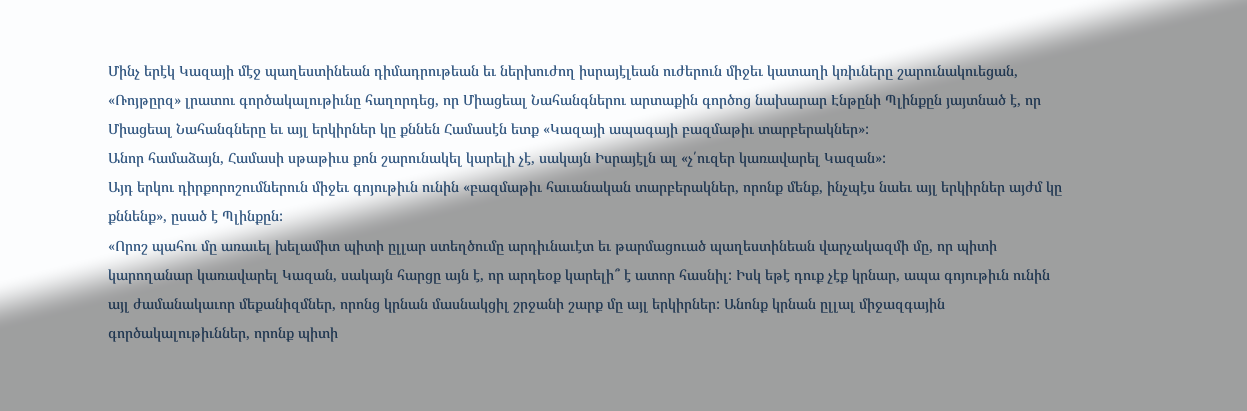Մինչ երէկ Կազայի մէջ պաղեստինեան դիմադրութեան եւ ներխուժող իսրայէլեան ուժերուն միջեւ կատաղի կռիւները շարունակուեցան, «Ռոյթըրզ» լրատու գործակալութիւնը հաղորդեց, որ Միացեալ Նահանգներու արտաքին գործոց նախարար Էնթընի Պլինքըն յայտնած է, որ Միացեալ Նահանգները եւ այլ երկիրներ կը քննեն Համասէն ետք «Կազայի ապագայի բազմաթիւ տարբերակներ»:
Անոր համաձայն, Համասի սթաթիւս քոն շարունակել կարելի չէ, սակայն Իսրայէլն ալ «չ՛ուզեր կառավարել Կազան»:
Այդ երկու դիրքորոշումներուն միջեւ գոյութիւն ունին «բազմաթիւ հաւանական տարբերակներ, որոնք մենք, ինչպէս նաեւ այլ երկիրներ այժմ կը քննենք», ըսած է Պլինքըն:
«Որոշ պահու մը առաւել խելամիտ պիտի ըլլար ստեղծումը արդիւնաւէտ եւ թարմացուած պաղեստինեան վարչակազմի մը, որ պիտի կարողանար կառավարել Կազան, սակայն հարցը այն է, որ արդեօք կարելի՞ է ատոր հասնիլ: Իսկ եթէ դուք չէք կրնար, ապա գոյութիւն ունին այլ ժամանակաւոր մեքանիզմներ, որոնց կրնան մասնակցիլ շրջանի շարք մը այլ երկիրներ: Անոնք կրնան ըլլալ միջազգային գործակալութիւններ, որոնք պիտի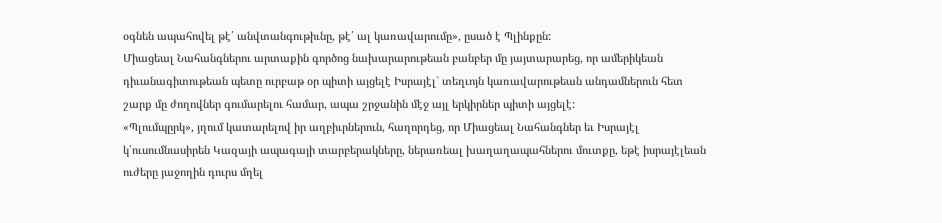օգնեն ապահովել թէ՛ անվտանգութիւնը, թէ՛ ալ կառավարումը», ըսած է Պլինքըն:
Միացեալ Նահանգներու արտաքին գործոց նախարարութեան բանբեր մը յայտարարեց, որ ամերիկեան դիւանագիտութեան պետը ուրբաթ օր պիտի այցելէ Իսրայէլ` տեղւոյն կառավարութեան անդամներուն հետ շարք մը ժողովներ գումարելու համար, ապա շրջանին մէջ այլ երկիրներ պիտի այցելէ:
«Պլումպըրկ», յղում կատարելով իր աղբիւրներուն, հաղորդեց, որ Միացեալ Նահանգներ եւ Իսրայէլ կ՛ուսումնասիրեն Կազայի ապագայի տարբերակները, ներառեալ խաղաղապահներու մուտքը, եթէ իսրայէլեան ուժերը յաջողին դուրս մղել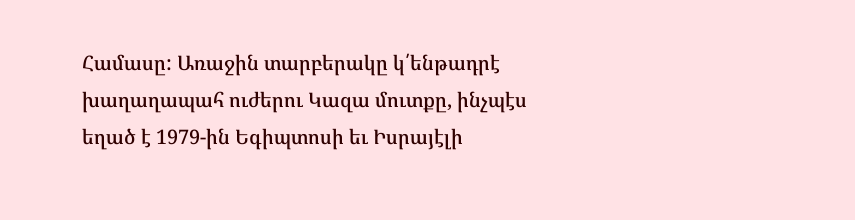Համասը: Առաջին տարբերակը կ՛ենթադրէ խաղաղապահ ուժերու Կազա մուտքը, ինչպէս եղած է 1979-ին Եգիպտոսի եւ Իսրայէլի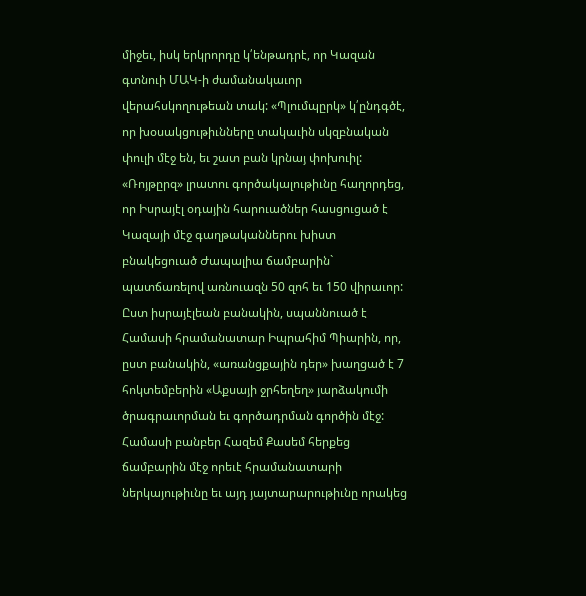միջեւ, իսկ երկրորդը կ՛ենթադրէ, որ Կազան գտնուի ՄԱԿ-ի ժամանակաւոր վերահսկողութեան տակ: «Պլումպըրկ» կ՛ընդգծէ, որ խօսակցութիւնները տակաւին սկզբնական փուլի մէջ են, եւ շատ բան կրնայ փոխուիլ:
«Ռոյթըրզ» լրատու գործակալութիւնը հաղորդեց, որ Իսրայէլ օդային հարուածներ հասցուցած է Կազայի մէջ գաղթականներու խիստ բնակեցուած Ժապալիա ճամբարին` պատճառելով առնուազն 50 զոհ եւ 150 վիրաւոր: Ըստ իսրայէլեան բանակին, սպաննուած է Համասի հրամանատար Իպրահիմ Պիարին, որ, ըստ բանակին, «առանցքային դեր» խաղցած է 7 հոկտեմբերին «Աքսայի ջրհեղեղ» յարձակումի ծրագրաւորման եւ գործադրման գործին մէջ:
Համասի բանբեր Հազեմ Քասեմ հերքեց ճամբարին մէջ որեւէ հրամանատարի ներկայութիւնը եւ այդ յայտարարութիւնը որակեց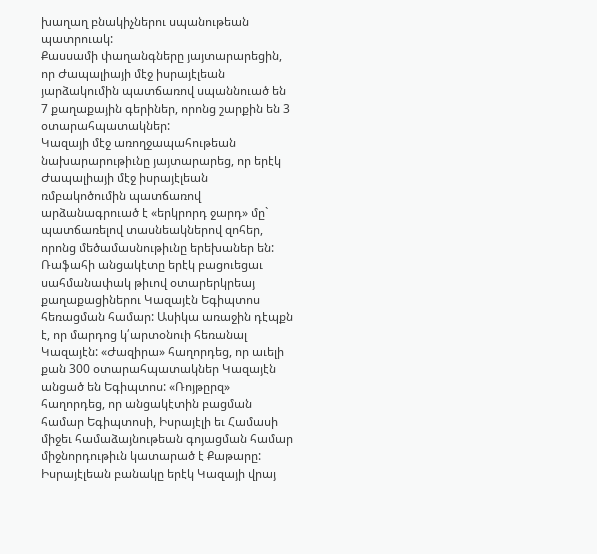խաղաղ բնակիչներու սպանութեան պատրուակ:
Քասսամի փաղանգները յայտարարեցին, որ Ժապալիայի մէջ իսրայէլեան յարձակումին պատճառով սպաննուած են 7 քաղաքային գերիներ, որոնց շարքին են 3 օտարահպատակներ:
Կազայի մէջ առողջապահութեան նախարարութիւնը յայտարարեց, որ երէկ Ժապալիայի մէջ իսրայէլեան ռմբակոծումին պատճառով արձանագրուած է «երկրորդ ջարդ» մը` պատճառելով տասնեակներով զոհեր, որոնց մեծամասնութիւնը երեխաներ են:
Ռաֆահի անցակէտը երէկ բացուեցաւ սահմանափակ թիւով օտարերկրեայ քաղաքացիներու Կազայէն Եգիպտոս հեռացման համար: Ասիկա առաջին դէպքն է, որ մարդոց կ՛արտօնուի հեռանալ Կազայէն: «Ժազիրա» հաղորդեց, որ աւելի քան 300 օտարահպատակներ Կազայէն անցած են Եգիպտոս: «Ռոյթըրզ» հաղորդեց, որ անցակէտին բացման համար Եգիպտոսի, Իսրայէլի եւ Համասի միջեւ համաձայնութեան գոյացման համար միջնորդութիւն կատարած է Քաթարը:
Իսրայէլեան բանակը երէկ Կազայի վրայ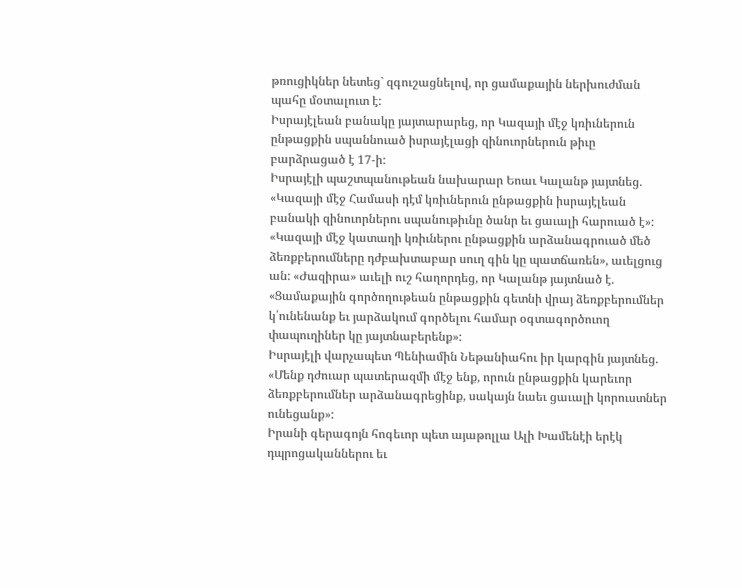թռուցիկներ նետեց` զգուշացնելով, որ ցամաքային ներխուժման պահը մօտալուտ է:
Իսրայէլեան բանակը յայտարարեց, որ Կազայի մէջ կռիւներուն ընթացքին սպաննուած իսրայէլացի զինուորներուն թիւը բարձրացած է 17-ի:
Իսրայէլի պաշտպանութեան նախարար Եոաւ Կալանթ յայտնեց. «Կազայի մէջ Համասի դէմ կռիւներուն ընթացքին իսրայէլեան բանակի զինուորներու սպանութիւնը ծանր եւ ցաւալի հարուած է»: «Կազայի մէջ կատաղի կռիւներու ընթացքին արձանագրուած մեծ ձեռքբերումները դժբախտաբար սուղ գին կը պատճառեն», աւելցուց ան: «Ժազիրա» աւելի ուշ հաղորդեց, որ Կալանթ յայտնած է. «Ցամաքային գործողութեան ընթացքին գետնի վրայ ձեռքբերումներ կ՛ունենանք եւ յարձակում գործելու համար օգտագործուող փապուղիներ կը յայտնաբերենք»:
Իսրայէլի վարչապետ Պենիամին Նեթանիահու իր կարգին յայտնեց. «Մենք դժուար պատերազմի մէջ ենք, որուն ընթացքին կարեւոր ձեռքբերումներ արձանագրեցինք, սակայն նաեւ ցաւալի կորուստներ ունեցանք»:
Իրանի գերագոյն հոգեւոր պետ այաթոլլա Ալի Խամենէի երէկ դպրոցականներու եւ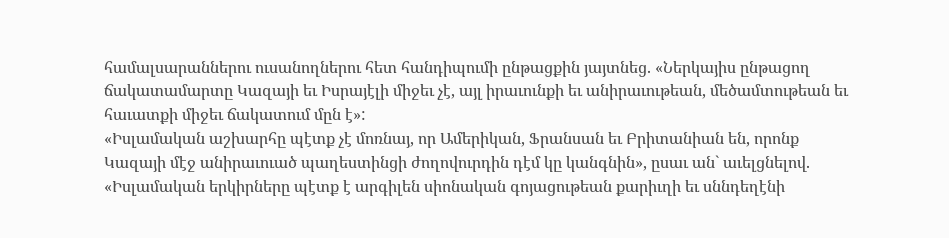համալսարաններու ուսանողներու հետ հանդիպումի ընթացքին յայտնեց. «Ներկայիս ընթացող ճակատամարտը Կազայի եւ Իսրայէլի միջեւ չէ, այլ իրաւունքի եւ անիրաւութեան, մեծամտութեան եւ հաւատքի միջեւ ճակատում մըն է»:
«Իսլամական աշխարհը պէտք չէ մոռնայ, որ Ամերիկան, Ֆրանսան եւ Բրիտանիան են, որոնք Կազայի մէջ անիրաւուած պաղեստինցի ժողովուրդին դէմ կը կանգնին», ըսաւ ան` աւելցնելով. «Իսլամական երկիրները պէտք է արգիլեն սիոնական գոյացութեան քարիւղի եւ սննդեղէնի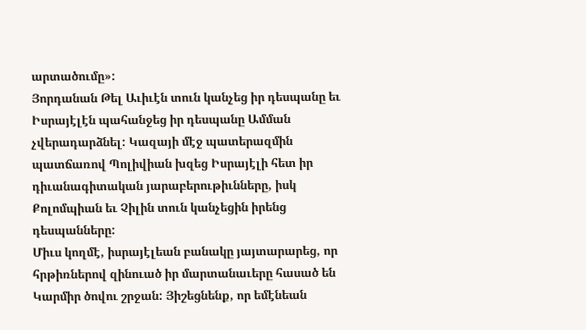արտածումը»:
Յորդանան Թել Աւիւէն տուն կանչեց իր դեսպանը եւ Իսրայէլէն պահանջեց իր դեսպանը Ամման չվերադարձնել: Կազայի մէջ պատերազմին պատճառով Պոլիվիան խզեց Իսրայէլի հետ իր դիւանագիտական յարաբերութիւնները, իսկ Քոլոմպիան եւ Չիլին տուն կանչեցին իրենց դեսպանները:
Միւս կողմէ, իսրայէլեան բանակը յայտարարեց, որ հրթիռներով զինուած իր մարտանաւերը հասած են Կարմիր ծովու շրջան: Յիշեցնենք, որ եմէնեան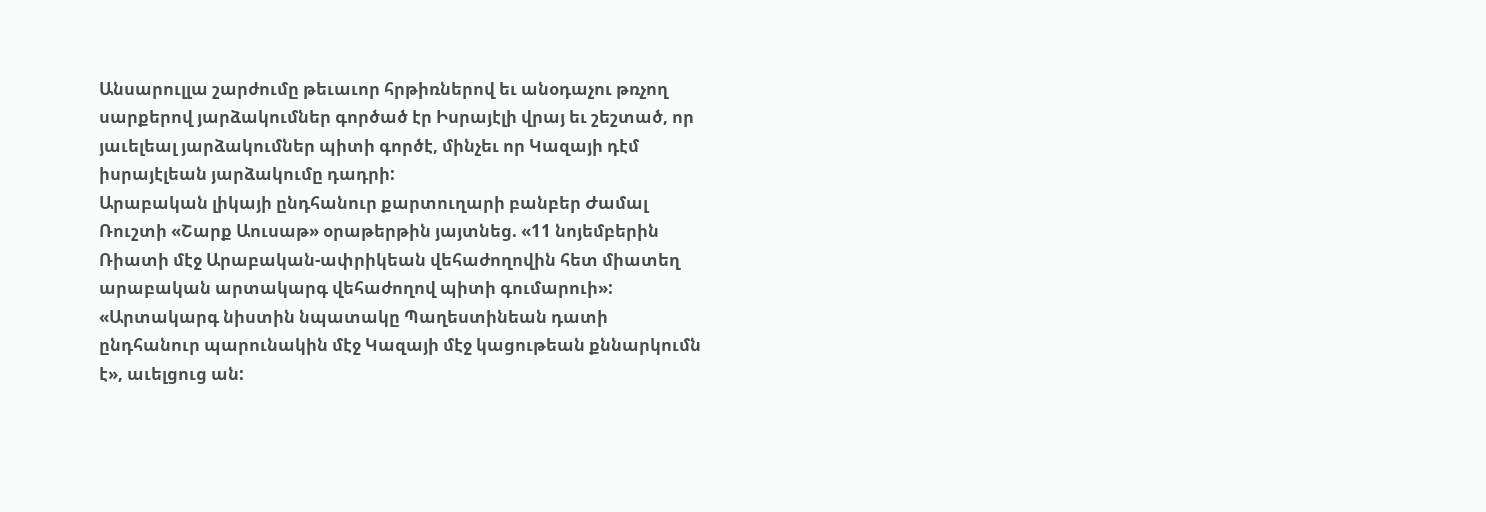Անսարուլլա շարժումը թեւաւոր հրթիռներով եւ անօդաչու թռչող սարքերով յարձակումներ գործած էր Իսրայէլի վրայ եւ շեշտած, որ յաւելեալ յարձակումներ պիտի գործէ, մինչեւ որ Կազայի դէմ իսրայէլեան յարձակումը դադրի:
Արաբական լիկայի ընդհանուր քարտուղարի բանբեր Ժամալ Ռուշտի «Շարք Աուսաթ» օրաթերթին յայտնեց. «11 նոյեմբերին Ռիատի մէջ Արաբական-ափրիկեան վեհաժողովին հետ միատեղ արաբական արտակարգ վեհաժողով պիտի գումարուի»: «Արտակարգ նիստին նպատակը Պաղեստինեան դատի ընդհանուր պարունակին մէջ Կազայի մէջ կացութեան քննարկումն է», աւելցուց ան: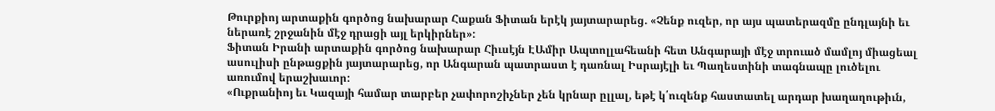Թուրքիոյ արտաքին գործոց նախարար Հաքան Ֆիտան երէկ յայտարարեց. «Չենք ուզեր, որ այս պատերազմը ընդլայնի եւ ներառէ շրջանին մէջ դրացի այլ երկիրներ»:
Ֆիտան Իրանի արտաքին գործոց նախարար Հիւսէյն ԷԱմիր Ապտոլլահեանի հետ Անգարայի մէջ տրուած մամլոյ միացեալ ասուլիսի ընթացքին յայտարարեց, որ Անգարան պատրաստ է դառնալ Իսրայէլի եւ Պաղեստինի տագնապը լուծելու առումով երաշխաւոր:
«Ուքրանիոյ եւ Կազայի համար տարբեր չափորոշիչներ չեն կրնար ըլլալ, եթէ կ՛ուզենք հաստատել արդար խաղաղութիւն,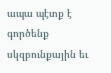ապա պէտք է գործենք սկզբունքային եւ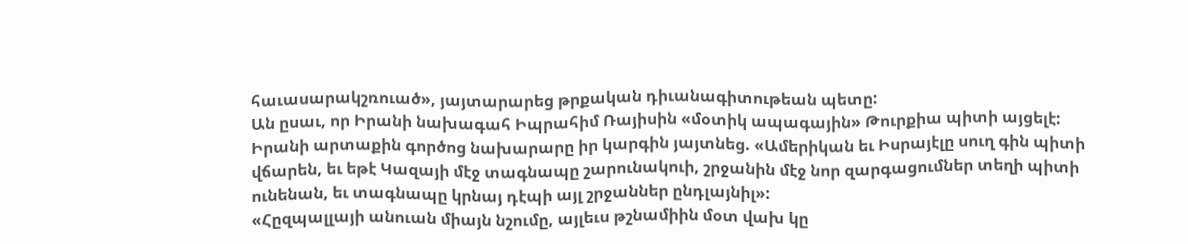հաւասարակշռուած», յայտարարեց թրքական դիւանագիտութեան պետը:
Ան ըսաւ, որ Իրանի նախագահ Իպրահիմ Ռայիսին «մօտիկ ապագային» Թուրքիա պիտի այցելէ:
Իրանի արտաքին գործոց նախարարը իր կարգին յայտնեց. «Ամերիկան եւ Իսրայէլը սուղ գին պիտի վճարեն, եւ եթէ Կազայի մէջ տագնապը շարունակուի, շրջանին մէջ նոր զարգացումներ տեղի պիտի ունենան, եւ տագնապը կրնայ դէպի այլ շրջաններ ընդլայնիլ»:
«Հըզպալլայի անուան միայն նշումը, այլեւս թշնամիին մօտ վախ կը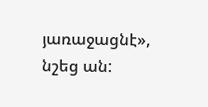յառաջացնէ», նշեց ան: